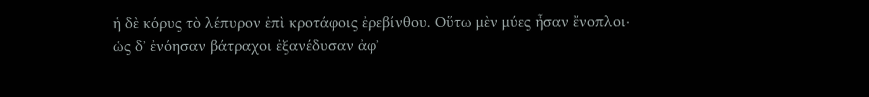ἡ δὲ κόρυς τὸ λέπυρον ἐπὶ κροτάφοις ἐρεβίνθου. Οὕτω μὲν μύες ἦσαν ἔνοπλοι· ὡς δʼ ἐνόησαν βάτραχοι ἐξανέδυσαν ἀφʼ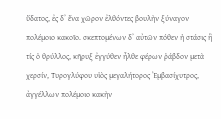ὕδατος, ἐς δʼ ἕνα χῶρον ἐλθόντες βουλὴν ξύναγον πολέμοιο κακοῖο. σκεπτομένων δʼ αὐτῶν πόθεν ἡ στάσις ἢ τίς ὁ θρύλλος, κῆρυξ ἐγγύθεν ἦλθε φέρων ῥάβδον μετὰ χερσίν, Τυρογλύφου υἱὸς μεγαλήτορος Ἐμβασίχυτρος, ἀγγέλλων πολέμοιο κακὴν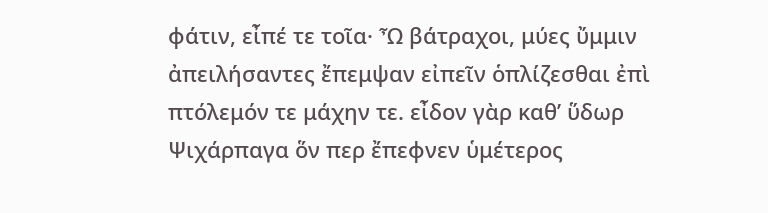φάτιν, εἶπέ τε τοῖα· Ὦ βάτραχοι, μύες ὔμμιν ἀπειλήσαντες ἔπεμψαν εἰπεῖν ὁπλίζεσθαι ἐπὶ πτόλεμόν τε μάχην τε. εἶδον γὰρ καθʼ ὕδωρ Ψιχάρπαγα ὅν περ ἔπεφνεν ὑμέτερος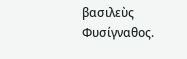βασιλεὺς Φυσίγναθος.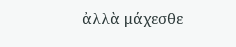ἀλλὰ μάχεσθε